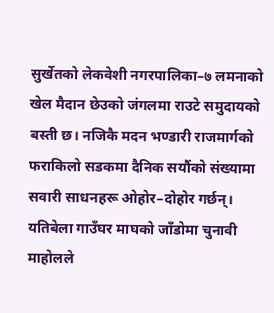सुर्खेतको लेकवेशी नगरपालिका–७ लमनाको खेल मैदान छेउको जंगलमा राउटे समुदायको बस्ती छ। नजिकै मदन भण्डारी राजमार्गको फराकिलो सडकमा दैनिक सयौंको संख्यामा सवारी साधनहरू ओहोर–दोहोर गर्छन्।
यतिबेला गाउँघर माघको जाँडोमा चुनावी माहोलले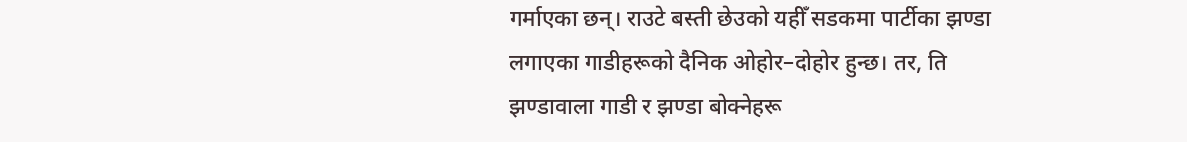गर्माएका छन्। राउटे बस्ती छेउको यहीँ सडकमा पार्टीका झण्डा लगाएका गाडीहरूको दैनिक ओहोर–दोहोर हुन्छ। तर, ति झण्डावाला गाडी र झण्डा बोक्नेहरू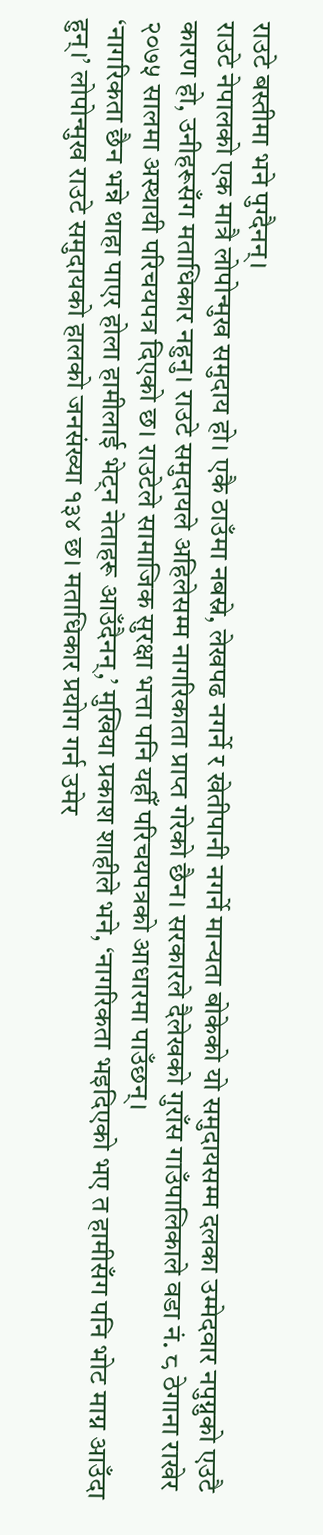राउटे बस्तीमा भने पुग्दैनन्।
राउटे नेपालको एक मात्रै लोपोन्मुख समुदाय हो। एकै ठाउँमा नबस्ने, लेखपढ नगर्ने र खेतीपानी नगर्ने मान्यता बोकेको यो समुदायसम्म दलका उम्मेदवार नपुग्नुको एउटै कारण हो, उनीहरूसँग मताधिकार नहुनु। राउटे समुदायले अहिलेसम्म नागरिकाता प्राप्त गरेको छैन। सरकारले दैलेखको गुराँस गाउँपालिकाले वडा नं. ८ ठेगाना राखेर २०७५ सालमा अस्थायी परिचयपत्र दिएको छ। राउटेले सामाजिक सुरक्षा भत्ता पनि यहीँ परिचयपत्रको आधारमा पाउँछन्।
‘नागरिकता छैन भन्ने थाहा पाएर होला हामीलाई भेट्न नेताहरू आउँदैनन्,’ मुखिया प्रकाश शाहीले भने, ‘नागरिकता भइदिएको भए त हामीसँग पनि भोट माग्न आउँदा हुन्।’ लोपोन्मुख राउटे समुदायको हालको जनसंख्या १३४ छ। मताधिकार प्रयोग गर्न उमेर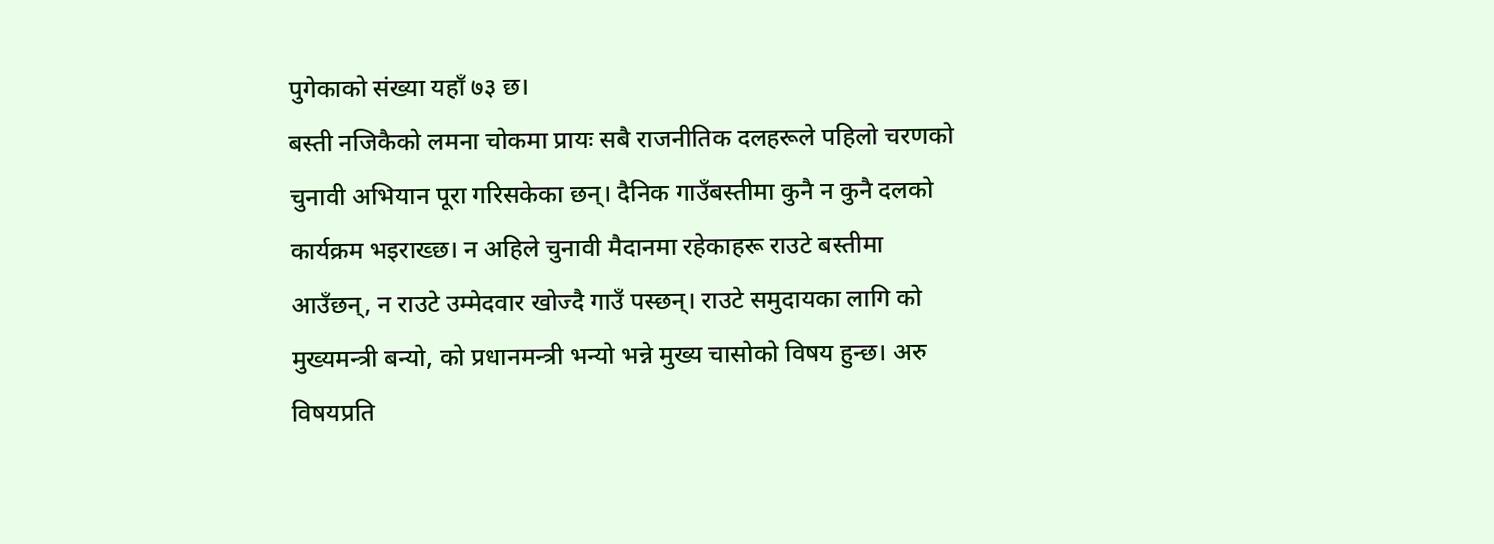पुगेकाको संख्या यहाँ ७३ छ।
बस्ती नजिकैको लमना चोकमा प्रायः सबै राजनीतिक दलहरूले पहिलो चरणको चुनावी अभियान पूरा गरिसकेका छन्। दैनिक गाउँबस्तीमा कुनै न कुनै दलको कार्यक्रम भइराख्छ। न अहिले चुनावी मैदानमा रहेकाहरू राउटे बस्तीमा आउँछन्, न राउटे उम्मेदवार खोज्दै गाउँ पस्छन्। राउटे समुदायका लागि को मुख्यमन्त्री बन्यो, को प्रधानमन्त्री भन्यो भन्ने मुख्य चासोको विषय हुन्छ। अरु विषयप्रति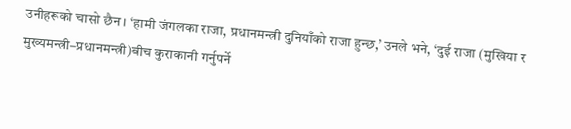उनीहरूको चासो छैन। ‘हामी जंगलका राजा, प्रधानमन्त्री दुनियाँको राजा हुन्छ,’ उनले भने, ‘दुई राजा (मुखिया र मुख्यमन्त्री–प्रधानमन्त्री)बीच कुराकानी गर्नुपर्ने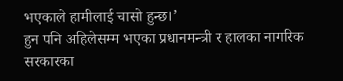भएकाले हामीलाई चासो हुन्छ।’
हुन पनि अहिलेसम्म भएका प्रधानमन्त्री र हालका नागरिक सरकारका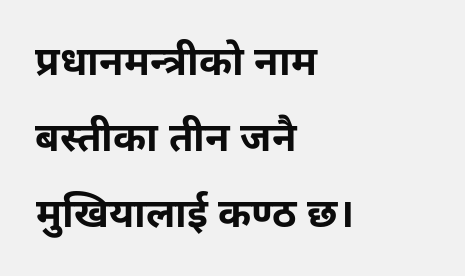प्रधानमन्त्रीको नाम बस्तीका तीन जनै मुखियालाई कण्ठ छ।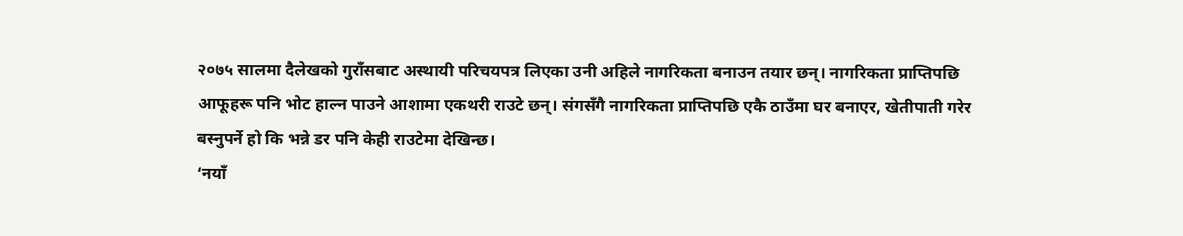२०७५ सालमा दैलेखको गुराँसबाट अस्थायी परिचयपत्र लिएका उनी अहिले नागरिकता बनाउन तयार छन्। नागरिकता प्राप्तिपछि आफूहरू पनि भोट हाल्न पाउने आशामा एकथरी राउटे छन्। संगसँगै नागरिकता प्राप्तिपछि एकै ठाउँमा घर बनाएर, खेतीपाती गरेर बस्नुपर्ने हो कि भन्ने डर पनि केही राउटेमा देखिन्छ।
‘नयाँ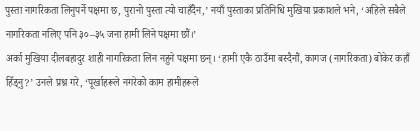पुस्ता नागरिकता लिनुपर्ने पक्षमा छ, पुरानो पुस्ता त्यो चाहँदैन,’ नयाँ पुस्ताका प्रतिनिधि मुखिया प्रकाशले भने, ‘अहिले सबैले नागरिकता नलिए पनि ३०–३५ जना हामी लिने पक्षमा छौं।’
अर्का मुखिया दीलबहादुर शाही नागरिकता लिन नहुने पक्षमा छन्। ‘हामी एकै ठाउँमा बस्दैनौं, कागज (नागरिकता) बोकेर कहाँ हिँड्नु?’ उनले प्रश्न गरे, ‘पूर्खाहरूले नगरेको काम हामीहरूले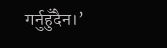गर्नुहुँदैन।’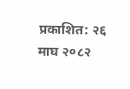प्रकाशित: २६ माघ २०८२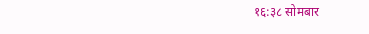१६:३८ सोमबार